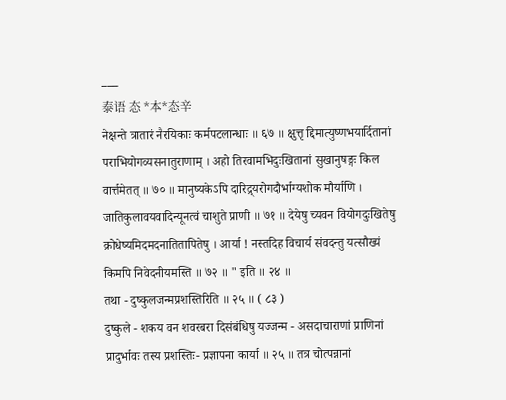___
泰语 态 *本*态辛
नेक्षन्ते त्रातारं नैरयिकाः कर्मपटलान्धाः ॥ ६७ ॥ क्षुत्तृ द्दिमात्युष्णभयार्दितानां पराभियोगव्यसनातुराणाम् । अहो तिरवामभिदुःखितानां सुखानुषङ्गः किल वार्त्तमेतत् ॥ ७० ॥ मानुष्यकेऽपि दारिद्र्यरोगदौर्भाग्यशोक मौर्याणि । जातिकुलावयवादिन्यूनत्वं चाशुते प्राणी ॥ ७१ ॥ देयेषु च्यवन वियोगदुःखितेषु क्रोधेष्यमिदमदनातितापितेषु । आर्या ! नस्तदिह विचार्य संवदन्तु यत्सौख्यं किमपि निवेदनीयमस्ति ॥ ७२ ॥ " इति ॥ २४ ॥
तथा - दुष्कुलजन्मप्रशस्तिरिति ॥ २५ ॥ ( ८३ )
दुष्कुले - शकय वन शवरबरा दिसंबंधिषु यज्जन्म - असदाचाराणां प्राणिनां प्रादुर्भावः तस्य प्रशस्तिः- प्रज्ञापना कार्या ॥ २५ ॥ तत्र चोत्पन्नानां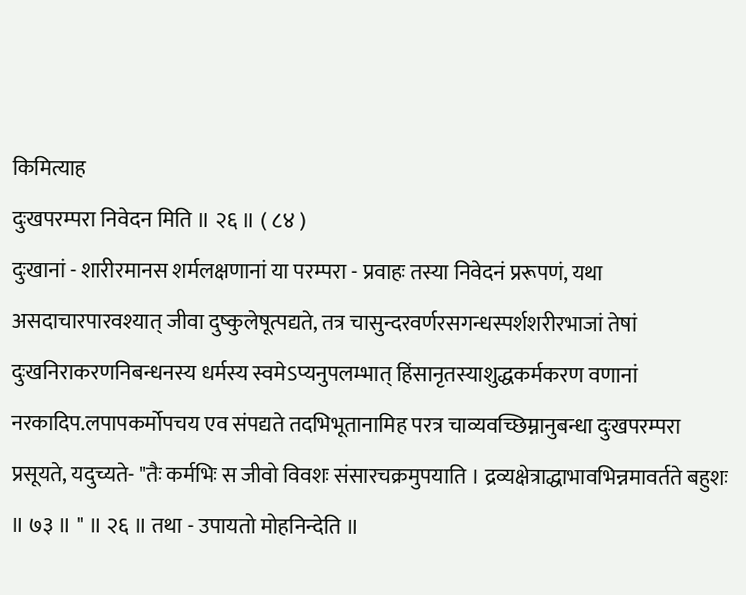किमित्याह
दुःखपरम्परा निवेदन मिति ॥ २६ ॥ ( ८४ )
दुःखानां - शारीरमानस शर्मलक्षणानां या परम्परा - प्रवाहः तस्या निवेदनं प्ररूपणं, यथा असदाचारपारवश्यात् जीवा दुष्कुलेषूत्पद्यते, तत्र चासुन्दरवर्णरसगन्धस्पर्शशरीरभाजां तेषां दुःखनिराकरणनिबन्धनस्य धर्मस्य स्वमेऽप्यनुपलम्भात् हिंसानृतस्याशुद्धकर्मकरण वणानां नरकादिप.लपापकर्मोपचय एव संपद्यते तदभिभूतानामिह परत्र चाव्यवच्छिम्नानुबन्धा दुःखपरम्परा प्रसूयते, यदुच्यते- "तैः कर्मभिः स जीवो विवशः संसारचक्रमुपयाति । द्रव्यक्षेत्राद्धाभावभिन्नमावर्तते बहुशः ॥ ७३ ॥ " ॥ २६ ॥ तथा - उपायतो मोहनिन्देति ॥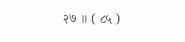२७ ॥ ( ८५ )